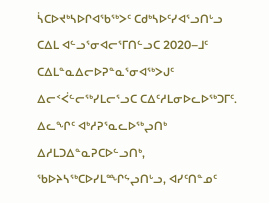ᓵᑕᐅᔪᒃᓴᐅᒋᐊᖃᖅᐳᑦ ᑕᑯᒃᓴᐅᑦᓯᐊᕐᓗᑎᒡᓗ
ᑕᐃᒪ ᐊᓪᓗᕐᓂᐊᓕᕐᒥᑎᓪᓗᑕ 2020–ᒧᑦ ᑕᐃᒪᓐᓇᐃᓕᐅᕈᓐᓇᕐᓂᐊᖅᐳᒍᑦ ᐃᓕᑉᐹᓪᓕᖅᓯᒪᓕᕐᓗᑕ ᑕᐃᑦᓱᒪᓂᐅᓚᐅᖅᑐᒥᑦ. ᐃᓚᖏᑦ ᐊᒃᓱᕈᕐᓇᓚᐅᖅᖢᑎᒃ ᐃᓱᒪᑐᐃᓐᓇᕈᑕᐅᓪᓗᑎᒃ, ᖃᐅᔨᓴᖅᑕᐅᓯᒪᙱᖦᖢᑎᒡᓗ, ᐊᓯᑦᑎᓐᓄᑦ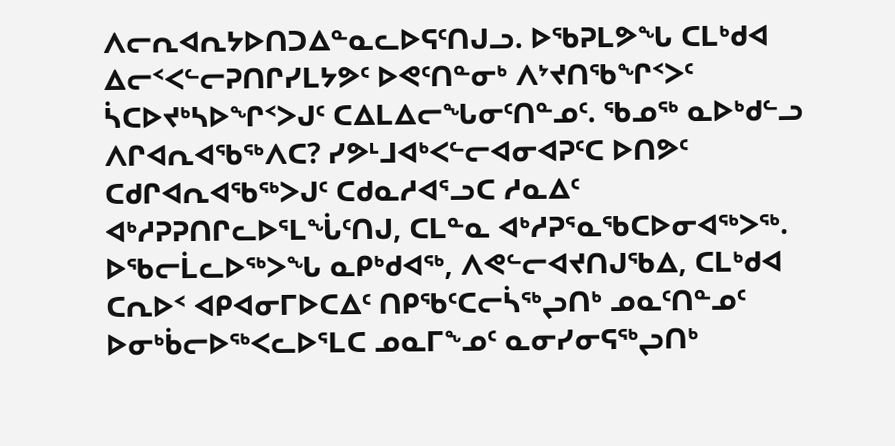ᐱᓕᕆᐊᕆᔭᐅᑎᑐᐃᓐᓇᓚᐅᕋᑦᑎᒍᓗ. ᐅᖃᕈᒪᕗᖓ ᑕᒪᒃᑯᐊ ᐃᓕᑉᐸᓪᓕᕈᑎᒋᓯᒪᔭᕗᑦ ᐅᕙᑦᑎᓐᓂᒃ ᐱᔾᔪᑎᖃᖏᑉᐳᑦ ᓵᑕᐅᔪᒃᓴᐅᖏᑉᐳᒍᑦ ᑕᐃᒪᐃᓕᖓᓂᑦᑎᓐᓄᑦ. ᖃᓄᖅ ᓇᐅᒃᑯᓪᓗ ᐱᒋᐊᕆᐊᖃᖅᐱᑕ? ᓯᕗᒻᒧᐊᒃᐸᓪᓕᐊᓂᐊᕈᑦᑕ ᐅᑎᕗᑦ ᑕᑯᒋᐊᕆᐊᖃᖅᐳᒍᑦ ᑕᑯᓇᓱᐊᕐᓗᑕ ᓱᓇᐃᑦ ᐊᒃᓱᕈᕈᑎᒋᓚᐅᕐᒪᖔᑦᑎᒍ, ᑕᒪᓐᓇ ᐊᒃᓱᕈᕐᓇᖃᑕᐅᓂᐊᖅᐳᖅ. ᐅᖃᓕᒫᓚᐅᖅᐳᖓ ᓇᑭᒃᑯᐊᖅ, ᐱᕙᓪᓕᐊᔪᑎᒍᖃᐃ, ᑕᒪᒃᑯᐊ ᑕᕆᐅᑉ ᐊᑭᐊᓂᒥᐅᑕᐃᑦ ᑎᑭᖃᑦᑕᓕᓵᖅᖢᑎᒃ ᓄᓇᑦᑎᓐᓄᑦ ᐅᓂᒃᑳᓕᐅᖅᐸᓚᐅᕐᒪᑕ ᓄᓇᒥᖕᓄᑦ ᓇᓂᓯᓂᕋᖅᖢᑎᒃ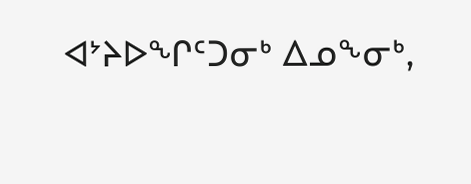ᐊᔾᔨᐅᖏᑦᑐᓂᒃ ᐃᓄᖕᓂᒃ,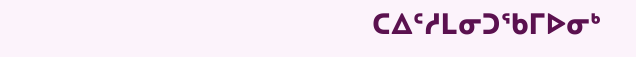ᑕᐃᑦᓱᒪᓂᑐᖃᒥᐅᓂᒃ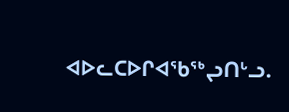ᐊᐅᓚᑕᐅᒋᐊᖃᖅᖢᑎᒡᓗ.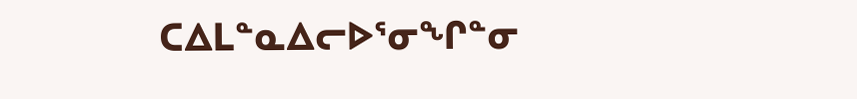ᑕᐃᒪᓐᓇᐃᓕᐅᕐᓂᖏᓐᓂ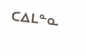ᑕᐃᒪᓐᓇ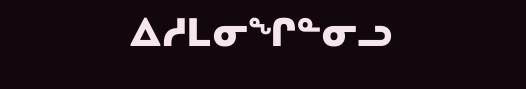ᐃᓱᒪᓂᖏᓐᓂᓗ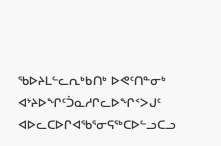ᖃᐅᔨᒪᓪᓚᕆᒃᑲᑎᒃ ᐅᕙᑦᑎᓐᓂᒃ ᐊᔾᔨᐅᖏᑦᑑᓇᓱᒋᓚᐅᖏᑉᐳᒍᑦ ᐊᐅᓚᑕᐅᒋᐊᖃᕐᓂᕋᖅᑕᐅᓪᓗᑕᓗ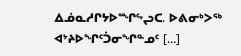ᐃᓅᓇᓱᒋᔭᐅᙱᖦᖢᑕ. ᐅᕕᓂᒃᐳᖅ ᐊᔾᔨᐅᖏᑦᑑᓂᖏᓐᓄᑦ […]